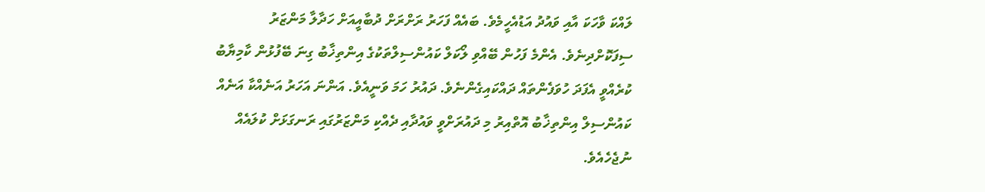ލައްކަ ވާހަކަ އާއި ވައުދު އަޑުއެހީމެވެ. ބައެއް ފަހަރު ރަށްރަށް ދުބާއީއަށް ހަދާލާ މަންޒަރު ސިފަކޮށްދިނެވެ. އެންމެ ފަހުން ބޭއްވި ލޯކަލް ކައުންސިލްތަކުގެ އިންތިޚާބު ގިނަ ބޭފުޅުން ކާމިޔާބު ކުރެއްވީ އެފަދަ ހުވަފެންތައް ދައްކައިގެންނެވެ. ދައުރު ހަމަ ވަނީއެވެ. އަންނަ އަހަރު އަނެއްކާ އަނެއް ކައުންސިލް އިންތިޚާބު އޮތްއިރު މި ދައުރަށްވީ ވައުދާއި ދެއްކި މަންޒަރުގައި ރަނގަޅަށް ކުލައެއް ނުޖެހެއެވެ.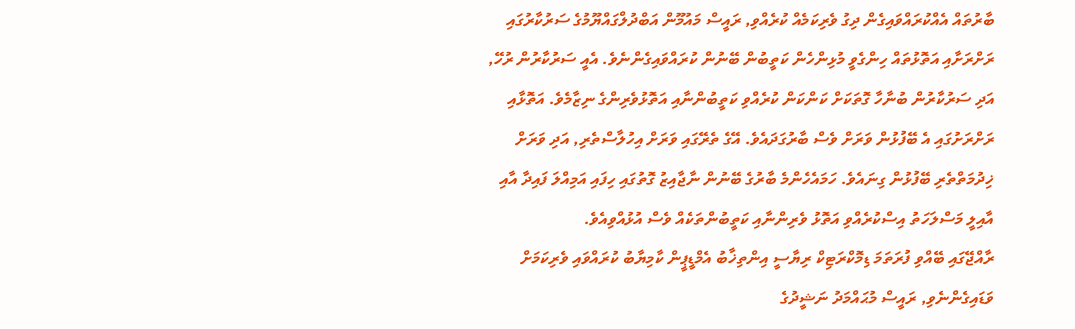ބާރުތައް އެއްކުރައްވައިގެން ދިގު ވެރިކަމެއް ކުރެއްވި, ރައީސް މައުމޫން އަބްދުލްގައްޔޫމުގެ ސަރުކާރުގައި ރަށްރަށާއި އަތޮޅުތައް ހިންގެވީ މުޅިންހެން ކަތީބުން ބޭނުން ކުރައްވައިގެންނެވެ. އެއީ ސަރުކާރުން ރުހޭ, އަދި ސަރުކާރުން ބުނާހާ ގޮތަކަށް ކަންކަން ކުރެއްވި ކަތީބުންނާއި އަތޮޅުވެރިންގެ ނިޒާމެވެ. އަތޮޅާއި ރަށްރަށުގައި އެ ބޭފުޅުން ވަރަށް ވެސް ބާރުގަދައެވެ. އޭގެ ތެރޭގައި ވަރަށް އިހުލާސްތެރި, އަދި ވަރަށް ޚިދުމަތްތެރި ބޭފުޅުން ގިނައެވެ. ހަމައެހެންމެ ބާރުގެ ބޭނުން ނާޖާއިޒު ގޮތުގައި ހިފައި އަމިއްލަ ފައިދާ އާއި އާއިލީ މަސްލަހަތު އިސްކުރެއްވި އަތޮޅު ވެރިންނާއި ކަތީބުންތަކެއް ވެސް އުޅުއްވިއެވެ.
ރާއްޖޭގައި ބޭއްވި ފުރަތަމަ ޑިމޮކްރަޓިކް ރިޔާސީ އިންތިޚާބު އެމްޑީޕީން ކާމިޔާބު ކުރައްވައި ވެރިކަމަށް ވަޑައިގެންނެވި, ރައީސް މުޙައްމަދު ނަޝީދުގެ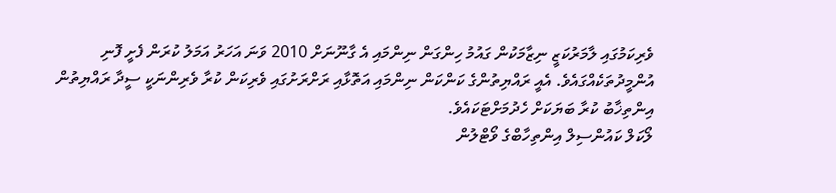ވެރިކަމުގައި ލާމަރުކަޒީ ނިޒާމަކުން ގައުމު ހިންގަން ނިންމައި އެ ގާނޫނަށް 2010 ވަނަ އަހަރު އަމަލު ކުރަން ފެށީ ފޮނި އުންމީދުތަކެއްގައެވެ. އެއީ ރައްޔިތުންގެ ކަންކަން ނިންމައި އަތޮޅާއި ރަށްރަށުގައި ވެރިކަން ކުރާ ވެރިންނަކީ ސީދާ ރައްޔިތުން އިންތިޚާބު ކުރާ ބަޔަކަށް ހެދުމަށްޓަކައެވެ.
ލޯކަލް ކައުންސިލް އިންތިހާބްގެ ވޯޓްލުން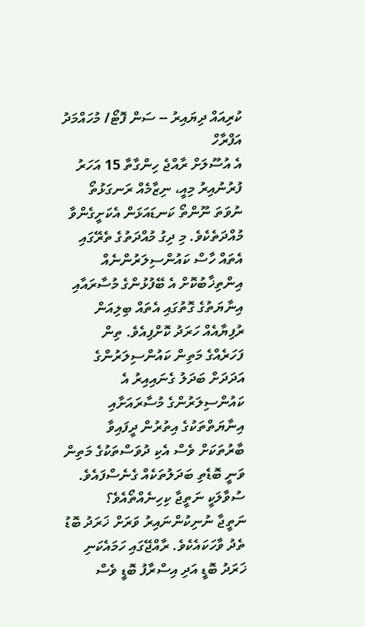ކުރިއައް ދިޔައިރު -- ސަން ފޮޓޯ/ މުހައްމަދު އަފްރާހް
އެ އުސޫލަށް ރާއްޖެ ހިންގާތާ 15 އަހަރު ފުރުނުއިރު މިއީ، ނިޒާމެއް ރަނގަޅުތޯ ނުވަތަ ނޫންތޯ ކަނޑައަޅަން އެކަށީގެންވާ މުއްދަތެކެވެ. މި ދިގު މުއްދަތުގެ ތެރޭގައި އެތައް ހާސް ކައުންސިލަރުންނެއް އިންތިޚާބުކޮށް އެ ބޭފުޅުންގެ މުސާރައާއި އިނާޔަތުގެ ގޮތުގައި އެތައް ބިލިއަން ރުފިޔާއެއް ހަރަދު ކޮށްފިއެވެ. ތިން ފަހަރެއްގެ މަތިން ކައުންސިލަރުންގެ އަދަދަށް ބަދަލު ގެނައިއިރު އެ ކައުންސިލަރުންގެ މުސާރައަށާއި އިނާޔަތްތަކުގެ އިތުރުން ދީފައިވާ ބާރުތަކަށް ވެސް އެކި ދުވަސްތަކުގެ މަތިން ވަނީ ބޮޑެތި ބަދަލުތަކެއް ގެނެސްފައެވެ. ސުވާލަކީ ނަތީޖާ ކިހިނެއްތޯއެވެ؟
ނަތީޖާ ނުނިކުންނައިރު ވަރަށް ޚަރަދު ބޮޑު
ތެދު ވާހަކައެކެވެ. ރާއްޖޭގައި ހަމައެކަނި ޚަރަދު ބޮޑީ އަދި އިސްރާފު ބޮޑީ ވެސް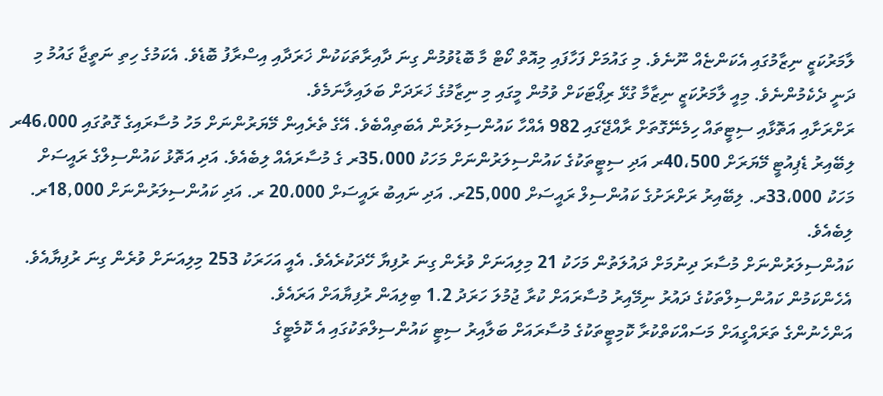ލާމަރުކަޒީ ނިޒާމުގައި އެކަންޏެއް ނޫނެވެ. މި ގައުމަށް ފަހާފައި މިއޮތް ކޯޓް މާ ބޮޑުވުމުން ގިނަ ދާއިރާތަކަކުން ޚަރަދާއި އިސްރާފު ބޮޑެވެ. އެކަމުގެ ހިތި ނަތީޖާ ގައުމު މި ދަނީ ދެކެމުންނެވެ. މިއީ ލާމަރުކަޒީ ނިޒާމާ ގުޅޭ ރިޕޯޓަކަށް ވުމުން މީގައި މި ނިޒާމުގެ ޚަރަދަށް ބަލައިލާނަމެވެ.
ރަށްރަށާއި އަތޮޅާއި ސިޓީތައް ހިމެނޭގޮތަށް ރާއްޖޭގައި 982 އެއްހާ ކައުންސިލަރުން އެބަތިއްބެވެ. އޭގެ ތެރެއިން މޭޔަރުންނަށް މަހު މުސާރައިގެ ގޮތުގައި 46،000ރ ލިބޭއިރު ޑެޕިއުޓީ މޭޔަރަށް 40،500ރ އަދި ސިޓީތަކުގެ ކައުންސިލަރުންނަށް މަހަކު 35،000ރ ގެ މުސާރައެއް ލިބެއެވެ. އަދި އަތޮޅު ކައުންސިލްގެ ރައީސަށް މަހަކު 33،000ރ. ލިބޭއިރު ރަށްރަށުގެ ކައުންސިލް ރައީސަށް 25,000ރ. އަދި ނައިބު ރައީސަށް 20،000 ރ. އަދި ކައުންސިލަރުންނަށް 18,000ރ. ލިބެއެވެ.
ކައުންސިލަރުންނަށް މުސާރަ ދިނުމަށް ދައުލަތުން މަހަކު 21 މިލިއަނަށް ވުރެން ގިނަ ރުފިޔާ ހޭދަކުރެއެވެ. އެއީ އަހަރަކު 253 މިލިއަނަށް ވުރެން ގިނަ ރުފިޔާއެވެ. އެހެންކަމުން ކައުންސިލްތަކުގެ ދައުރު ނިމޭއިރު މުސާރައަށް ކުރާ ޖުމުލަ ހަރަދު 1.2 ބިލިއަން ރުފިޔާއަށް އަރައެވެ.
އަންހެނުންގެ ތަރައްގީއަށް މަސައްކަތްކުރާ ކޮމިޓީތަކުގެ މުސާރައަށް ބަލާއިރު ސިޓީ ކައުންސިލްތަކުގައި އެ ކޮމެޓީގެ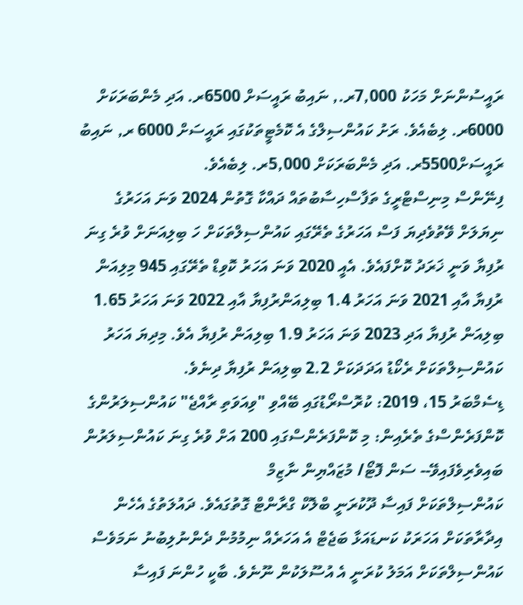ރައީސުންނަށް މަހަކު 7,000ރ., ނައިބު ރައީސަށް 6500ރ. އަދި މެންބަރަކަށް 6000ރ. ލިބެއެވެ. ރަށު ކައުންސިލްގެ އެ ކޮމެޓީތަކުގައި ރައީސަށް 6000 ރ, ނައިބު ރައީސަށް5500ރ. އަދި މެންބަރަކަށް 5,000ރ. ލިބެއެވެ.
ފިނޭންސް މިނިސްޓްރީގެ ތަފާސްހިސާބުތައް ދައްކާ ގޮތުން 2024 ވަނަ އަހަރުގެ ނިޔަލަށް ވޭތުވެދިޔަ ފަސް އަހަރުގެ ތެރޭގައި ކައުންސިލްތަކަށް ހަ ބިލިއަނަށް ވުރެ ގިނަ ރުފިޔާ ވަނީ ޚަރަދު ކޮށްފައެވެ. އެއީ 2020 ވަނަ އަހަރު ކޮވިޑް ތެރޭގައި 945 މިލިއަން ރުފިޔާ އާއި 2021 ވަނަ އަހަރު 1.4 ބިލިއަންރުފިޔާ އާއި 2022 ވަނަ އަހަރު 1.65 ބިލިއަން ރުފިޔާ އަދި 2023 ވަނަ އަހަރު 1.9 ބިލިއަން ރުފިޔާ އެވެ. މިދިޔަ އަހަރު ކައުންސިލްތަކަށް ރެކޯޑު އަދަދަކަށް 2.2 ބިލިއަން ރުފިޔާ ދިނެވެ.
ޑިސެމްބަރު 15، 2019: ކުރޮސްރޯޑުގައި ބޭއްވި "ވިއަވަތި ރާއްޖެ" ކައުންސިލަރުންގެ ކޮންފަރެންސްގެ ތެރެއިން: މި ކޮންފަރެންސްގައި 200 އަށް ވުރެ ގިނަ ކައުންސިލަރުން ބައިވެރިވެފައިވޭ-- ސަން ފޮޓޯ/ މުޒައްޔިން ނާޒިމް
ކައުންސިލްތަކަށް ފައިސާ ދޫކުރަނީ ބްލޮކް ގްރާންޓް ގޮތުގައެވެ. ދައުލަތުގެ އެހެން އިދާރާތަކަށް އަހަރަކު ކަނޑައަޅާ ބަޖެޓް އެ އަހަރެއް ނިމުމުން ދެންނުލިބުނު ނަމަވެސް ކައުންސިލްތަކަށް އަމަލު ކުރަނީ އެ އުސޫލަކުން ނޫނެވެ. ބާކީ ހުންނަ ފައިސާ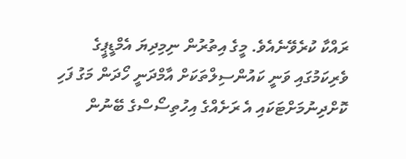ރައްކާ ކުރެވޭނެއެވެ. މީގެ އިތުރުން ނިމިދިޔަ އެމްޑީޕީގެ ވެރިކަމުގައި ވަނީ ކައުންސިލްތަކަށް އާމްދަނީ ހޯދަން މަގު ފަހި ކޮށްދިނުމަށްޓަކައި އެ ރަށެއްގެ އިހުތިސޯސްގެ ބޭނުން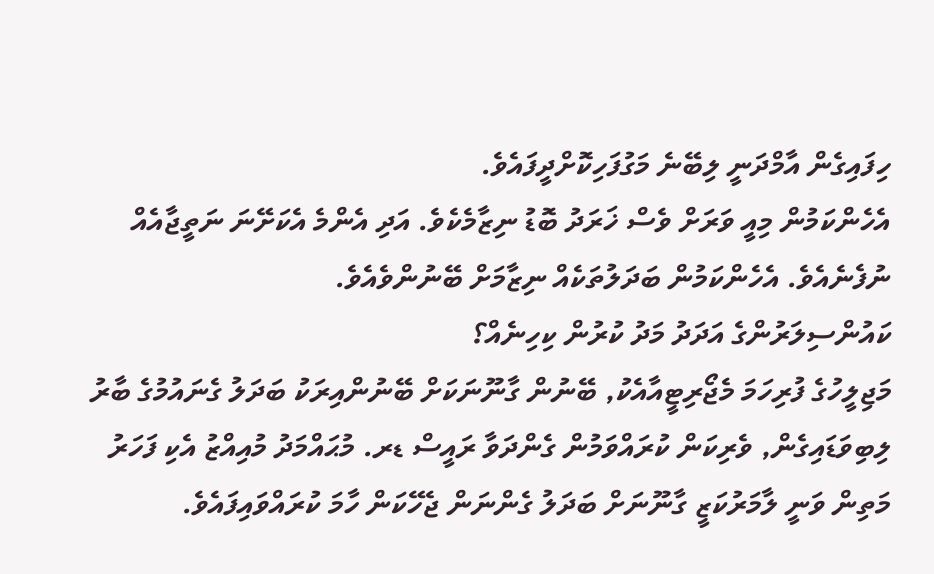ހިފައިގެން އާމްދަނީ ލިބޭނެ މަގުފަހިކޮށްދީފައެވެ.
އެހެންކަމުން މިއީ ވަރަށް ވެސް ޚަރަދު ބޮޑު ނިޒާމެކެވެ. އަދި އެންމެ އެކަށޭނަ ނަތީޖާއެއް ނުފެނެއެވެ. އެހެންކަމުން ބަދަލުތަކެއް ނިޒާމަށް ބޭނުންވެއެވެ.
ކައުންސިލަރުންގެ އަދަދު މަދު ކުރުން ކިހިނެއް؟
މަޖިލީހުގެ ފުރިހަމަ މެޖޯރިޓީއާއެކު, ބޭނުން ގާނޫނަކަށް ބޭނުންއިރަކު ބަދަލު ގެނައުމުގެ ބާރު ލިބިވަޑައިގެން, ވެރިކަން ކުރައްވަމުން ގެންދަވާ ރައީސް ޑރ. މުޙައްމަދު މުއިއްޒު އެކި ފަހަރު މަތިން ވަނީ ލާމަރުކަޒީ ގާނޫނަށް ބަދަލު ގެންނަން ޖެހޭކަން ހާމަ ކުރައްވައިފައެވެ.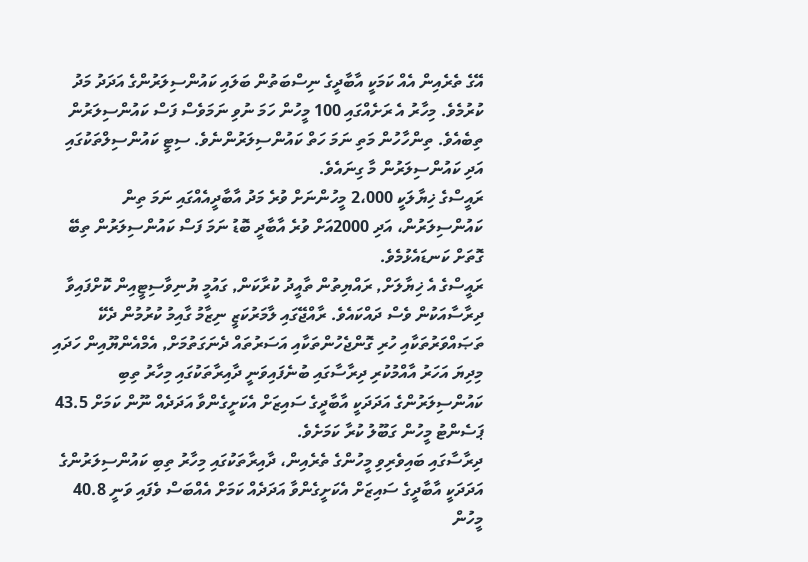އޭގެ ތެރެއިން އެއް ކަމަކީ އާބާދީގެ ނިސްބަތުން ބަލައި ކައުންސިލަރުންގެ އަދަދު މަދު ކުރުމެވެ. މިހާރު އެ ރަށެއްގައި 100 މީހުން ހަމަ ނުވި ނަމަވެސް ފަސް ކައުންސިލަރުން ތިބެއެވެ. ތިންހާހުން މަތި ނަމަ ހަތް ކައުންސިލަރުންނެވެ. ސިޓީ ކައުންސިލްތަކުގައި އަދި ކައުންސިލަރުން މާ ގިނައެވެ.
ރައީސްގެ ޚިޔާލަކީ 2،000 މީހުންނަށް ވުރެ މަދު އާބާދީއެއްގައި ނަމަ ތިން ކައުންސިލަރުން، އަދި 2000އަށް ވުރެ އާބާދީ ބޮޑު ނަމަ ފަސް ކައުންސިލަރުން ތިބޭ ގޮތަށް ކަނޑައެޅުމެވެ.
ރައީސްގެ އެ ޚިޔާލަށް, ރައްޔިތުން ތާއީދު ކުރާކަން, ގައުމީ ޔުނިވާސިޓީއިން ކޮށްފައިވާ ދިރާސާއަކުން ވެސް ދައްކައެވެ. ރާއްޖޭގައި ލާމަރުކަޒީ ނިޒާމު ގާއިމު ކުރުމުން ދެކޭ ތަޞައްވަރުތަކާއި ހުރި ގޮންޖެހުންތަކާއި އަސަރުތައް ދެނަގަތުމަށް, އެމްއެންޔޫއިން ހަދައި މިދިޔަ އަހަރު އާއްމުކުރި ދިރާސާގައި ބުނެފައިވަނީ ދާއިރާތަކުގައި މިހާރު ތިބި ކައުންސިލަރުންގެ އަދަދަކީ އާބާދީގެ ސައިޒަށް އެކަށީގެންވާ އަދަދެއް ނޫން ކަމަށް 43.5 ޕަސެންޓު މީހުން ގަބޫލު ކުރާ ކަމަށެވެ.
ދިރާސާގައި ބައިވެރިވި މީހުންގެ ތެރެއިން، ދާއިރާތަކުގައި މިހާރު ތިބި ކައުންސިލަރުންގެ އަދަދަކީ އާބާދީގެ ސައިޒަށް އެކަށީގެންވާ އަދަދެއް ކަމަށް އެއްބަސް ވެފައި ވަނީ 40.8 މީހުން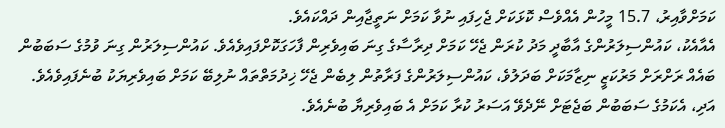ކަމަށްވާއިރު، 15.7 މީހުން އެއްވެސް ކޮޅަކަށް ޖެހިފައި ނުވާ ކަމަށް ނަތީޖާއިން ދައްކައެވެ.
އެއާއެކު، ކައުންސިލަރުންގެ އާބާދީ މަދު ކުރަން ޖެހޭ ކަމަށް ދިރާސާގެ ގިނަ ބައިވެރިން ފާހަގަކޮށްފައިވެއެވެ. ކައުންސިލަރުން ގިނަ ވުމުގެ ސަބަބުން ބައެއް ރަށްރަށް މަރުކަޒީ ނިޒާމަކަށް ބަދަލުވެ، ކައުންސިލަރުންގެ ފަރާތުން ލިބެން ޖެހޭ ޚިދުމަތްތައް ނުލިބޭ ކަމަށް ބައިވެރިޔަކު ބުނެފައިވެއެވެ. އަދި، އެކަމުގެ ސަބަބުން ބަޖެޓަށް ނޭދެވޭ އަސަރު ކުރާ ކަމަށް އެ ބައިވެރިޔާ ބުނެއެވެ.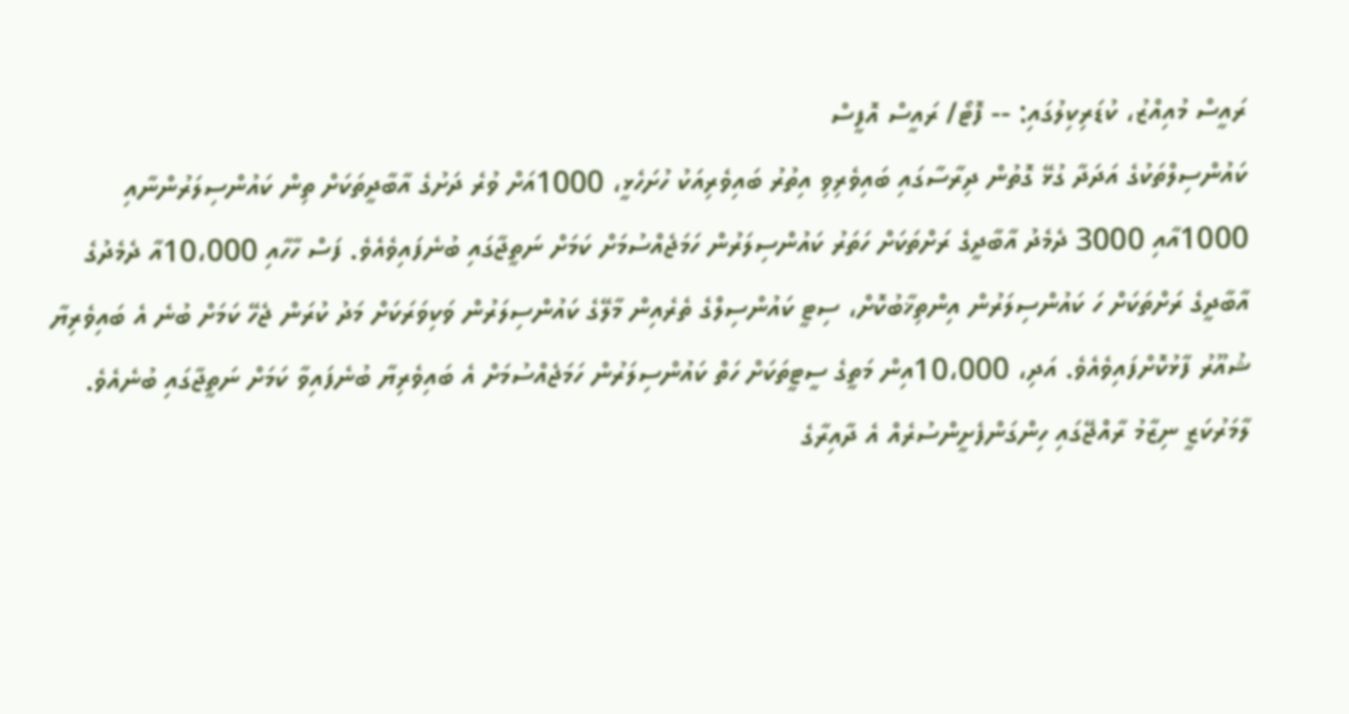ރައީސް މުއިއްޒު، ކުޑަރިކިލުގައި: -- ފޮޓޯ/ ރައީސް އޮފީސް
ކައުންސިލްތަކުގެ އަދަދާ ގުޅޭ ގޮތުން ދިރާސާގައި ބައިވެރިވި އިތުރު ބައިވެރިއަކު ހުށަހެޅީ، 1000އަށް ވުރެ ދަށުގެ އާބާދީތަކަށް ތިން ކައުންސިލަރުންނާއި 1000އާއި 3000 ދެމެދު އާބާދީގެ ރަށްތަކަށް ހަތަރު ކައުންސިލަރުން ހަމަޖެއްސުމަށް ކަމަށް ނަތީޖާގައި ބުނެފައިވެއެވެ. ފަސް ހާހާއި 10،000އާ ދެމެދުގެ އާބާދީގެ ރަށްތަކަށް ހަ ކައުންސިލަރުން އިންތިޚާބުކޮށް، ސިޓީ ކައުންސިލްގެ ތެރެއިން މާލޭގެ ކައުންސިލަރުން ވަކިވަރަކަށް މަދު ކުރަން ޖެހޭ ކަމަށް ބުނެ އެ ބައިވެރިޔާ ޝުއޫރު ފާޅުކޮށްފައިވެއެވެ. އަދި، 10،000އިން މަތީގެ ސީޓީތަކަށް ހަތް ކައުންސިލަރުން ހަމަޖެއްސުމަށް އެ ބައިވެރިޔާ ބުނެފައިވާ ކަމަށް ނަތީޖާގައި ބުނެއެވެ.
ލާމަރުކަޒީ ނިޒާމު ރާއްޖޭގައި ހިންގަންފެށީންސުރެއް އެ ދާއިރާގެ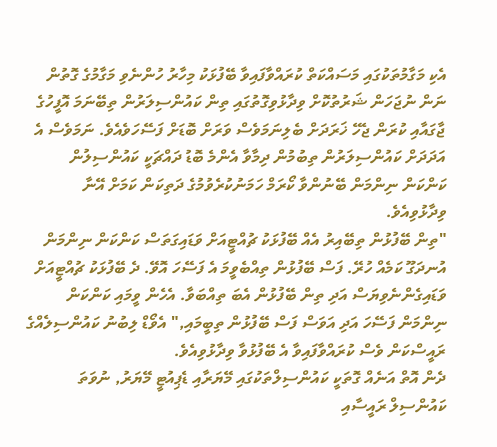އެކި މަގާމުތަކުގައި މަސައްކަތް ކުރައްވާފައިވާ ބޭފުޅަކު މިހާރު ހުންނެވި މަގާމުގެ ގޮތުން ނަން ނުޖަހަން ޝަރުތުކޮށް ވިދާޅުވިގޮތުގައި ތިން ކައުންސިލަރުން ތިބޭނަމަ އޮފީހުގެ ޖާގައާއި ކުރަން ޖެހޭ ޚަރަދަށް ބެލިނަމަވެސް ވަރަށް ބޮޑަށް ފަސޭހަވެއެވެ. ނަމަވެސް އެ އަދަދަށް ކައުންސިލަރުން ތިބުމުން ދިމާވާ އެންމެ ބޮޑު ދައްޗަކީ ކައުންސިލުން ކަންކަން ނިންމަން ބޭނުންވާ ކޯރަމް ހަމަނުކުރެވުމުގެ ދަތިކަން ކަމަށް އޭނާ ވިދާޅުވިއެވެ.
"ތިން ބޭފުޅުން ތިބޭއިރު އެއް ބޭފުޅަކު ޗުއްޓީއަށް ވަޑައިގަތަސް ކަންކަން ނިންމަން އުނދަގޫ ކަމެއް ހުރޭ. ފަސް ބޭފުޅުން ތިއްބެވީމަ އެ ފަސޭހަ އޮވޭ. ދެ ބޭފުޅަކު ޗުއްޓީއަށް ވަޑައިގެންނެވިޔަސް އަދި ތިން ބޭފުޅުން އެބަ ތިއްބަވާ. އެހެން ވީމައި ކަންކަން ނިންމަން ފަސޭހަ އަދި އަވަސް ފަސް ބޭފުޅުން ތިބީމައި," އެވޯޑް ލިބުނު ކައުންސިލެއްގެ ރައީސްކަން ވެސް ކުރައްވާފައިވާ އެ ބޭފުޅުވާ ވިދާޅުވިއެވެ.
ދެން އޮތް އަނެއް ގޮތަކީ ކައުންސިލްތަކުގައި މޭޔަރާއި ޑެޕިއުޓީ މޭޔަރު, ނުވަތަ ކައުންސިލް ރައީސާއި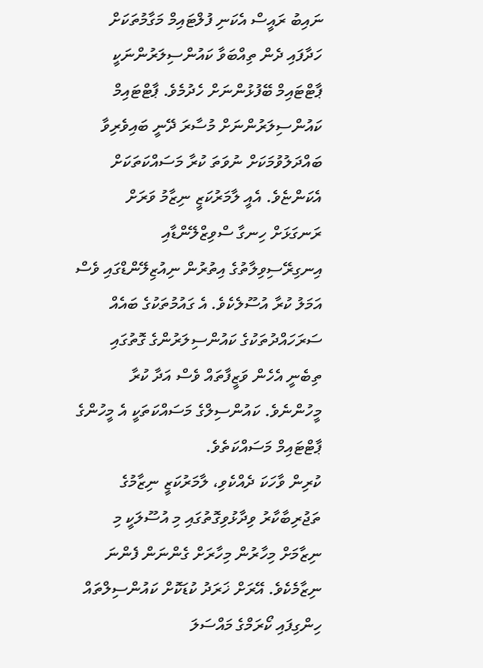ނައިބު ރައީސް އެކަނި ފުލްޓައިމް މަގާމުތަކަށް ހަދާފައި ދެން ތިއްބަވާ ކައުންސިލަރުންނަކީ ޕާޓްޓައިމް ބޭފުޅުންނަށް ހެދުމެވެ. ޕާޓްޓައިމް ކައުންސިލަރުންނަށް މުސާރަ ދޭނީ ބައިވެރިވާ ބައްދަލުވުމަކަށް ނުވަތަ ކުރާ މަސައްކަތަކަށް އެކަންޏެވެ. އެއީ ލާމަރުކަޒީ ނިޒާމު ވަރަށް ރަނގަޅަށް ހިނގާ ސްވިޒްލޭންޑާއި އިނގިރޭސިވިލާތުގެ އިތުރުން ނިއުޒިލޭންޑްގައި ވެސް އަމަލު ކުރާ އުސޫލެކެވެ. އެ ގައުމުތަކުގެ ބައެއް ސަރަހައްދުތަކުގެ ކައުންސިލަރުންގެ ގޮތުގައި ތިބެނީ އެހެން ވަޒީފާތައް ވެސް އަދާ ކުރާ މީހުންނެވެ. ކައުންސިލްގެ މަސައްކަތަކީ އެ މީހުންގެ ޕާޓްޓައިމް މަސައްކަތެވެ.
ކުރިން ވާހަކަ ދެއްކެވި، ލާމަރުކަޒީ ނިޒާމުގެ ތަޖުރިބާކާރު ވިދާޅުވިގޮތުގައި މި އުސޫލަކީ މި ނިޒާމަށް މިހާރުން މިހާރަށް ގެންނަން ފެންނަ ނިޒާމެކެވެ. އޭރަށް ޚަރަދު ކުޑަކޮށް ކައުންސިލްތައް ހިންގިފައި ކޯރަމްގެ މައްސަލަ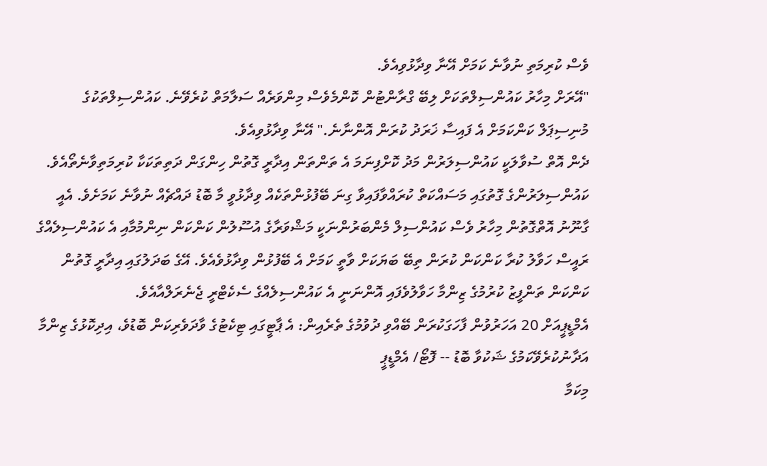ވެސް ކުރިމަތި ނުވާނެ ކަމަށް އޭނާ ވިދާޅުވިއެވެ.
"އޭރަށް މިހާރު ކައުންސިލްތަކަށް ލިބޭ ގްރާންޓުން ކޮންމެވެސް މިންވަރެއް ސަލާމަތް ކުރެވޭނެ. ކައުންސިލްތަކުގެ މުނިސިޕަލް ކަންކަމަށް އެ ފައިސާ ޚަރަދު ކުރަން އޮންނާނެ." އޭނާ ވިދާޅުވިއެވެ.
ދެން އޮތް ސުވާލަކީ ކައުންސިލަރުން މަދު ކޮށްފިނަމަ އެ ތަންތަން އިދާރީ ގޮތުން ހިންގަން ދަތިތަކަކާ ކުރިމަތިވާނެތޯއެވެ. ކައުންސިލަރުންގެ ގޮތުގައި މަސައްކަތް ކުރައްވާފައިވާ ގިނަ ބޭފުޅުންތަކެއް ވިދާޅުވީ މާ ބޮޑު ދައްޗެއް ނުވާނެ ކަމަށެވެ. އެއީ ގާނޫނު އޮތްގޮތުން މިހާރު ވެސް ކައުންސިލް މެންބަރުންނަކީ މަޝްވަރާގެ އުސޫލުން ކަންކަން ނިންމުމާއި އެ ކައުންސިލެއްގެ ރައީސް ހަވާލު ކުރާ ކަންކަން ކުރަން ތިބޭ ބަޔަކަށް ވާތީ ކަމަށް އެ ބޭފުޅުން ވިދާޅުވެއެވެ. އޭގެ ބަދަލުގައި އިދާރީ ގޮތުން ކަންކަން ތަންފީޒު ކުރުމުގެ ޒިންމާ ހަވާލުވެފައި އޮންނަނީ އެ ކައުންސިލެއްގެ ސެކެޓްރީ ޖެނެރަލްއާއެވެ.
އެމްޑީޕީއަށް 20 އަހަރުވުން ފާހަގަކުރަން ބޭއްވި ދުވުމުގެ ތެރެއިން: އެ ޕާޓީގައި ޓިކެޓުގެ ވާދަވެރިކަން ބޮޑުވެ، އިދިކޮޅުގެ ޒިންމާ އަދާނުކުރެވޭކަމުގެ ޝަކުވާ ބޮޑު -- ފޮޓޯ/ އެމްޑީޕީ
މިކަމާ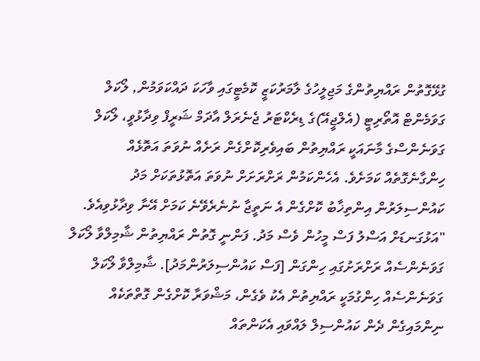ގުޅޭގޮތުން ރައްޔިތުންގެ މަޖިލީހުގެ ލާމަރުކަޒީ ކޮމެޓީގައި ވާހަކަ ދައްކަވަމުން, ލޯކަލް ގަވަމެންޓް އޮތޯރިޓީ (އެލްޖީއޭ)ގެ ޑިރެކްޓަރު ޖެނެރަލް އާދަމް ޝަރީފް ވިދާޅުވީ، ލޯކަލް ގަވަނެންސްގެ މާނައަކީ ރައްޔިތުން ބައިވެރިކޮށްގެން ރަށެއް ނުވަތަ އަތޮޅެއް ހިންގާނެގޮތެއް ކަމަށެވެ. އެހެންކަމުން ރަށްރަށަށް ނުވަތަ އަތޮޅުތަކަށް މަދު ކައުންސިލަރުން އިންތިޚާބު ކޮށްގެން އެ ނަތީޖާ ނުނެރެވޭނެ ކަމަށް އޭނާ ވިދާޅުވިއެވެ.
"އަޅުގަނޑަށް އަސްލު ފަސް މީހުން ވެސް މަދު. ފަންނީ ގޮތުން ރައްޔިތުން ޝާމިލްވާ ލޯކަލް ގަވަނެންސެއް ރަށްރަށުގައި ހިންގަން [ފަސް ކައުންސިލަރުންމަދު]. ޝާމިލްވާ ލޯކަލް ގަވަނެންސެއް ހިންގުމަކީ ރައްޔިތުން އެކު ވެގެން، މަޝްވަރާ ކޮށްގެން ގޮތްތަކެއް ނިންމައިގެން ދެން ކައުންސިލް ލައްވައި އެކަންތައް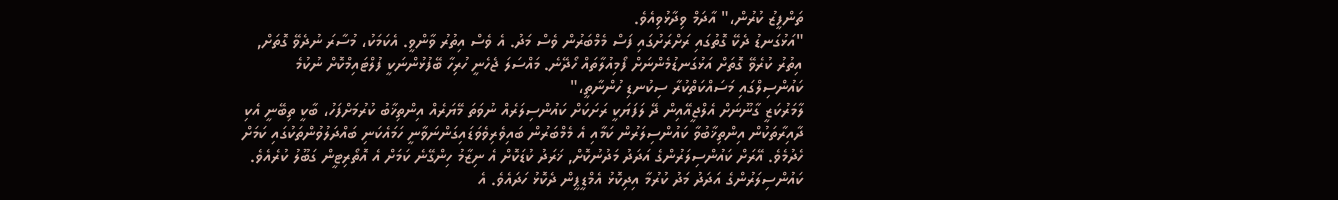ތަންފީޒު ކުރުން،" އާދަމް ވިދާޅުވިއެވެ.
"އަޅުގަނޑު ދެކޭ ގޮތުގައި ރަށްރަށުގައި ފަސް މެމްބަރުން ވެސް މަދު. އެ ވެސް އިތުރު ވާންވީ. އެކަމަކު، މުސާރަ ނުދެވޭ ގޮތަށް, އިތުރު ކުރެވޭ ގޮތަށް އަޅުގަނޑުމެންނަށް ފޯމިއުލާތައް ހޯދޭނެ. މައްސަލަ ޖެހެނީ ހުރިހާ ބޭފުޅުންނަކީ ފުލްޓައިމްކޮށް ނުކުމެ ކައުންސިލްގައި މަސައްކަތްކުރާ ސިކުނޑި ހުންނާތީ،"
ލާމަރުކަޒީ ގާނޫނަށް އެލްޖީއޭއިން ދޭ ލަފަޔަކީ ރަށަކަށް ކައުންސިލަރެއް ނުވަތަ މޭޔަރެއް އިންތިޚާބު ކުރުމަށްފަހު، ބާކީ ތިބޭނީ އެކި ދާއިރާތަކުން އިންތިޚާބުވާ ކައުންސިލަރުން ކަމާއި އެ މެމްބަރުން ބައިވެރިވެވަޑައިގަންނަވާނީ ހަމައެކަނި ބައްދަލުވުންތަކުގައި ކަމަށް ހެދުމެވެ. އޭރަށް ކައުންސިލަރުންގެ އަދަދު މަދުނުކޮށް, ޚަރަދު ކުޑަކޮށް އެ ނިޒާމު ހިންގޭނެ ކަމަށް އެ އޮތޯރިޓީން ގަބޫލު ކުރެއެވެ.
ކައުންސިލަރުންގެ އަދަދު މަދު ކުރުމާ އިދިކޮޅު އެމްޑީޕީން ދެކޮޅު ހަދައެވެ. އެ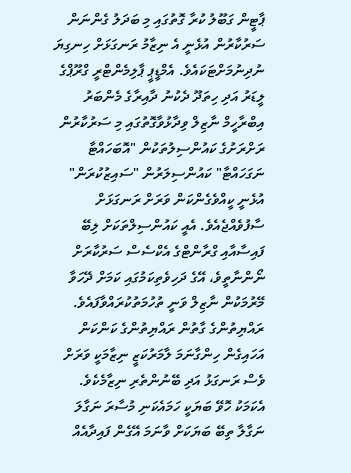ޕާޓީން ގަބޫލު ކުރާ ގޮތުގައި މި ބަދަލު ގެންނަން ސަރުކާރުން އުޅެނީ އެ ނިޒާމު ރަނގަޅަށް ހިނގިޔަ ނުދިނުމަށްޓަކައެވެ. އެމްޑީޕީ ޕާލިމެންޓްރީ ގްރޫޕްގެ ލީޑަރު އަދި ހިތަދޫ ދެކުނު ދާއިރާގެ މެންބަރު އިބްރާހީމް ނާޒިލް ވިދާޅުވާގޮތުގައި މި ސަރުކާރުން ރަށްރަށުގެ ކައުންސިލުތަކުން "އޮބަހައްޓާ ނަގަހައްޓާ" ކައުންސިލަރުން "ސައިޒުކުރަން" އުޅެނީ ކީއްވެގެންކަން ވަރަށް ރަނގަޅަށް ސާފުވެއްޖެއެވެ. އެއީ ކައުންސިލްތަކަށް ލިބޭ ފައިސާއާއި ގްރާންޓްގެ އެކްސެސް ސަރުކާރަށް ނޯންނާތީވެ، އޭގެ ދަހިވެތިކަމުގައި ކަމަށް ދޭހަވާ މޭރުމަކުން ނާޒިލް ވަނީ ތުހުމަތުކުރައްވާފައެވެ.
ރައްޔިތުންގެ ގާތުން ރައްޔިތުންގެ ކަންކަން އަހައިގެން ހިންގާނަމަ ލާމަރުކަޒީ ނިޒާމަކީ ވަރަށް ވެސް ރަނގަޅު އަދި ބޭނުންތެރި ނިޒާމެކެވެ. އެކަމަކު ހޮވޭ ބަޔަކީ ހަމައެކަނި މުސާރަ ނަގާލަ ނަގާލާ ތިބޭ ބަޔަކަށް ވާނަމަ އޭގެން ފައިދާއެއް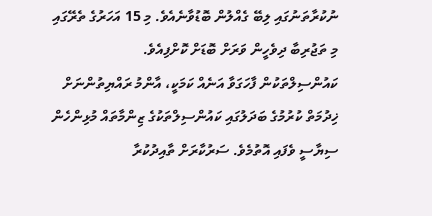ނުކުރާތަނުގައި ލިބޭ ގެއްލުން ބޮޑުވާނެއެވެ. މި 15 އަހަރުގެ ތެރޭގައި މި ތަޖުރިބާ ދިވެހީން ވަރަށް ބޮޑަށް ކޮށްފިއެވެ.
ކައުންސިލްތަކުން ފާހަގަވާ އަނެއް ކަމަކީ، އާންމު ރައްޔިތުންނަށް ޚިދުމަތް ކުރުމުގެ ބަދަލުގައި ކައުންސިލްތަކުގެ ޒިންމާތައް މުޅިންހެން ސިޔާސީ ވެފައި އޮތުމެވެ. ސަރުކާރަށް ތާއިދުކުރާ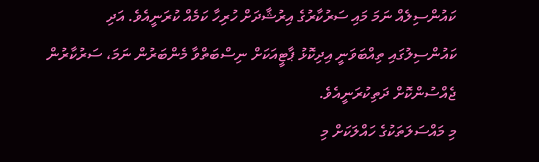ކައުންސިލެއް ނަމަ މައި ސަރުކާރުގެ އިރުޝާދަށް ހުރިހާ ކަމެއް ކުރަނީއެވެ. އަދި ކައުންސިލުގައި ތިއްބަވަނީ އިދިކޮޅު ޕާޓީއަކަށް ނިސްބަތްވާ މެންބަރުން ނަމަ، ސަރުކާރުން ޖެއްސުންކޮށް ދަތިކުރަނީއެވެ.
މި މައްސަލަތަކުގެ ހައްލަކަށް މި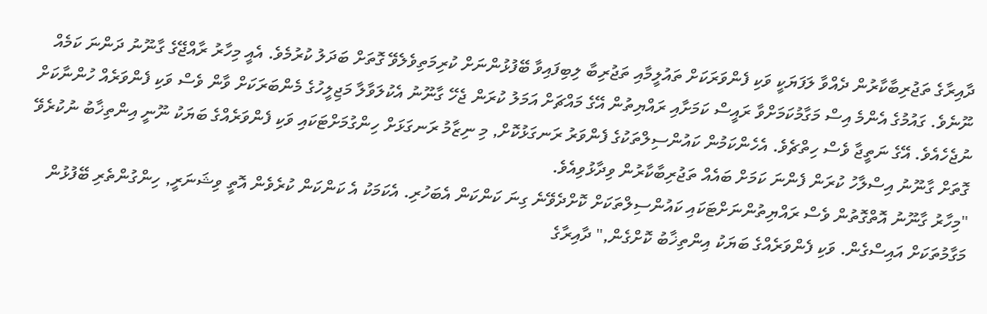ދާއިރާގެ ތަޖުރިބާކާރުން ދެއްވާ ލަފަޔަކީ ވަކި ފެންވަރަކަށް ތައުލީމާއި ތަޖުރިބާ ލިބިފައިވާ ބޭފުޅުންނަށް ކުރިމަތިވެލެވޭ ގޮތަށް ބަދަލު ކުރުމެވެ. އެއީ މިހާރު ރާއްޖޭގެ ގާނޫނު ދަންނަ ކަމެއް ނޫނެވެ. ގައުމުގެ އެންމެ އިސް މަގާމުކަމަށްވާ ރައީސް ކަމަށާއި ރައްޔިތުން އޭގެ މައްޗަށް އަމަލު ކުރަން ޖެހޭ ގާނޫނު އެކުލަވާލާ މަޖިލީހުގެ މެންބަރަކަށް ވާން ވެސް ވަކި ފެންވަރެއް ހުންނާކަށް ނުޖެހެއެވެ. އޭގެ ނަތީޖާ ވެސް ހިތްޗެވެ. އެހެންކަމުން ކައުންސިލްތަކުގެ ފެންވަރު ރަނގަޅުކޮށް, މި ނިޒާމު ރަނގަޅަށް ހިންގުމަށްޓަކައި ވަކި ފެންވަރެއްގެ ބަޔަކު ނޫނީ އިންތިޚާބު ނުކުރެވޭ ގޮތަށް ގާނޫނު އިސްލާހު ކުރަން ފެންނަ ކަމަށް ބައެއް ތަޖުރިބާކާރުން ވިދާޅުވިއެވެ.
"މިހާރު ގާނޫނު އޮތްގޮތުން ވެސް ރައްޔިތުންނަށްޓަކައި ކައުންސިލްތަކަށް ކޮށްދެވޭނެ ގިނަ ކަންކަން އެބަހުރި. އެކަމަކު އެ ކަންކަން ކުރެވެން އޮތީ ވިޝަނަރީ, ހިންގުންތެރި ބޭފުޅުން މަގާމުތަކަށް އައިސްގެން. ވަކި ފެންވަރެއްގެ ބަޔަކު އިންތިޚާބު ކޮށްގެން," ދާއިރާގެ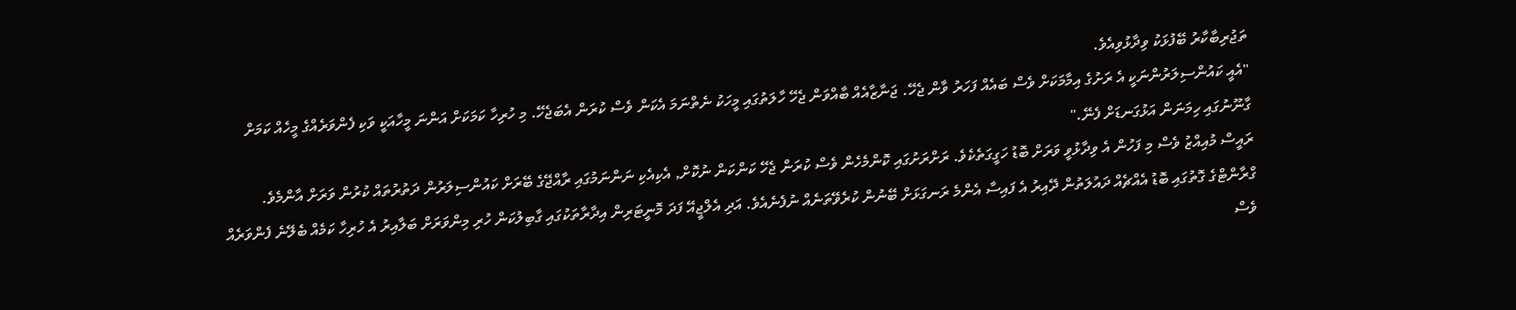ތަޖުރިބާކާރު ބޭފުޅަކު ވިދާޅުވިއެވެ.
"އެއީ ކައުންސިލަރުންނަކީ އެ ރަށުގެ އިމާމަކަށް ވެސް ބައެއް ފަހަރު ވާން ޖެހޭ. ޖަނާޒާއެއް ބާއްވަން ޖެހޭ ހާލަތުގައި މީހަކު ނެތްނަމަ އެކަން ވެސް ކުރަން އެބަޖެހޭ. މި ހުރިހާ ކަމަކަށް އަންނަ މީހާއަކީ ވަކި ފެންވަރެއްގެ މީހެއް ކަމަށް ގާނޫނުގައި ހިމަނަން އަޅުގަނޑަށް ފެނޭ."
ރައީސް މުއިއްޒު ވެސް މި ފަހުން އެ ވިދާޅުވީ ވަރަށް ބޮޑު ހަގީގަތެކެވެ. ރަށްރަށުގައި ކޮންމެހެން ވެސް ކުރަން ޖެހޭ ކަންކަން ނުކޮށް, އެކިއެކި ނަންނަމުގައި ރާއްޖޭގެ ބޭރަށް ކައުންސިލަރުން ދަތުރުތައް ކުރުން ވަރަށް އާންމެވެ. ގްރާންޓްގެ ގޮތުގައި ބޮޑު އެއްޗެއް ދައުލަތުން ދޭއިރު އެ ފައިސާ އެންމެ ރަނގަޅަށް ބޭނުން ކުރެވޭތަނެއް ނުފެނެއެވެ. އަދި އެލްޖީއޭ ފަދަ މޮނީޓަރިން އިދާރާތަކުގައި ގާބިލުކަން ހުރި މިންވަރަށް ބަލާއިރު އެ ހުރިހާ ކަމެއް ބެލޭނެ ފެންވަރެއް ވެސް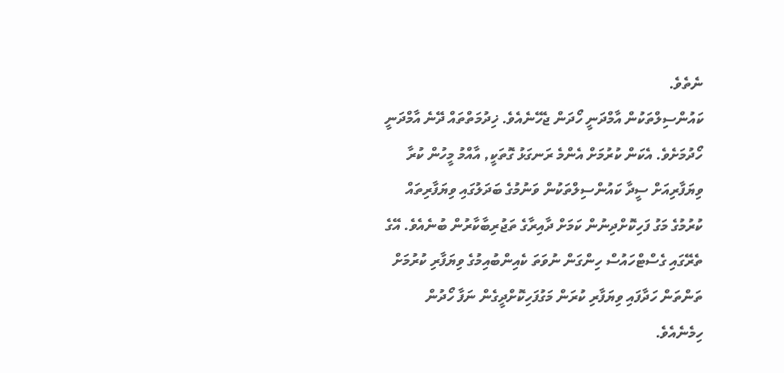ނެތެވެ.
ކައުންސިލްތަކުން އާމްދަނީ ހޯދަން ޖެހޭނެއެވެ. ޚިދުމަތްތައް ދޭނެ އާމްދަނީ ހޯދުމަށެވެ. އެކަން ކުރުމަށް އެންމެ ރަނގަޅު ގޮތަކީ, އާއްމު މީހުން ކުރާ ވިޔަފާރިއަށް ސީދާ ކައުންސިލްތަކުން ވަނުމުގެ ބަދަލުގައި ވިޔަފާރިތައް ކުރުމުގެ މަގު ފަހިކޮށްދިނުން ކަމަށް ދާއިރާގެ ތަޖުރިބާކާރުން ބުނެއެވެ. އޭގެ ތެރޭގައި ގެސްޓްހައުސް ހިންގަން ނުވަތަ ކެއިންބުއިމުގެ ވިޔަފާރި ކުރުމަށް ތަންތަން ހަދާފައި ވިޔަފާރި ކުރަން މަގުފަހިކޮށްދީގެން ނަފާ ހޯދުން ހިމެނެއެވެ.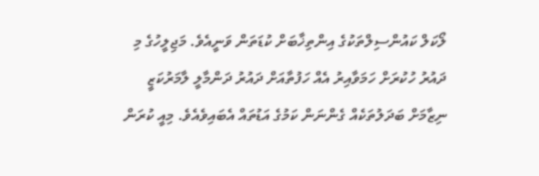ލޯކަލް ކައުންސިލްތަކުގެ އިންތިޚާބަށް ކުޑަތަން ވަނީއެވެ. މަޖިލީހުގެ މި ދައުރު ހުކުރަށް ހަމަވާއިރު އެއް ހަފުތާއަށް ދައުރު ދަންމާލީ ލާމަރުކަޒީ ނިޒާމަށް ބަދަލުތަކެއް ގެންނަން ކަމުގެ އަޑުތައް އެބައިވެއެވެ. މިއީ ކުރަން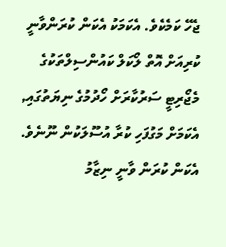ޖެހޭ ކަމެކެވެ. އެކަމަކު އެކަން ކުރަންވާނީ ކުރިއަށް އޮތް ލޯކަލް ކައުންސިލްތަކުގެ މެޖޯރިޓީ ސަރުކާރަށް ހޯދުމުގެ ނިޔަތުގައި, އެކަމަށް މަގުފަހި ކުރާ އުސޫލަކުން ނޫނެވެ. އެކަން ކުރަން ވާނީ ނިޒާމު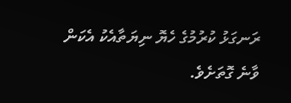ރަނގަޅު ކުރުމުގެ ހެޔޮ ނިޔަތާއެކު އެކަން ވާނެ ގޮތަށެވެ.